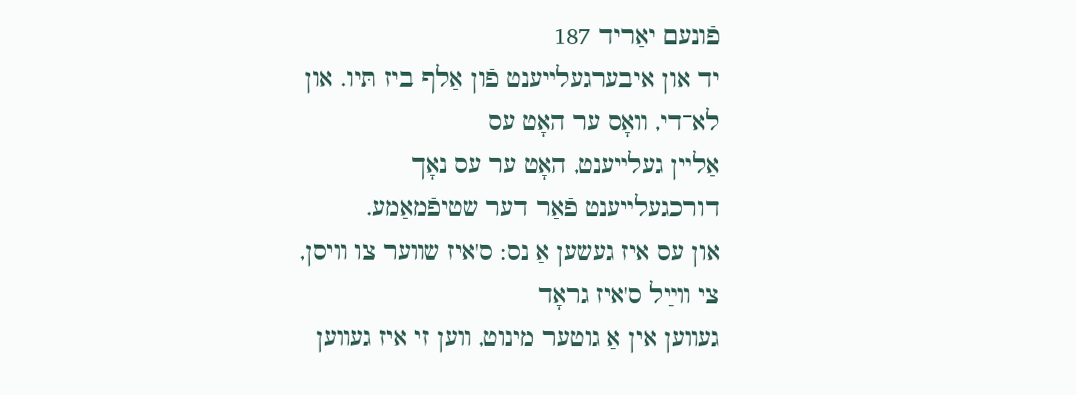פֿונעם יאַריד 187
יד און איבערגעלײענט פֿון אַלף ביז תּיו. און לא־די, װאָס ער האָט עס
אַלײן געלײענט, האָט ער עס נאָך דורכגעלײענט פֿאַר דער שטיפֿמאַמע.
און עס איז געשען אַ נס: ס'איז שװער צו װיסן, צי װײַל ס'איז גראָד
געװען אין אַ גוטער מינוט, װען זי איז געװען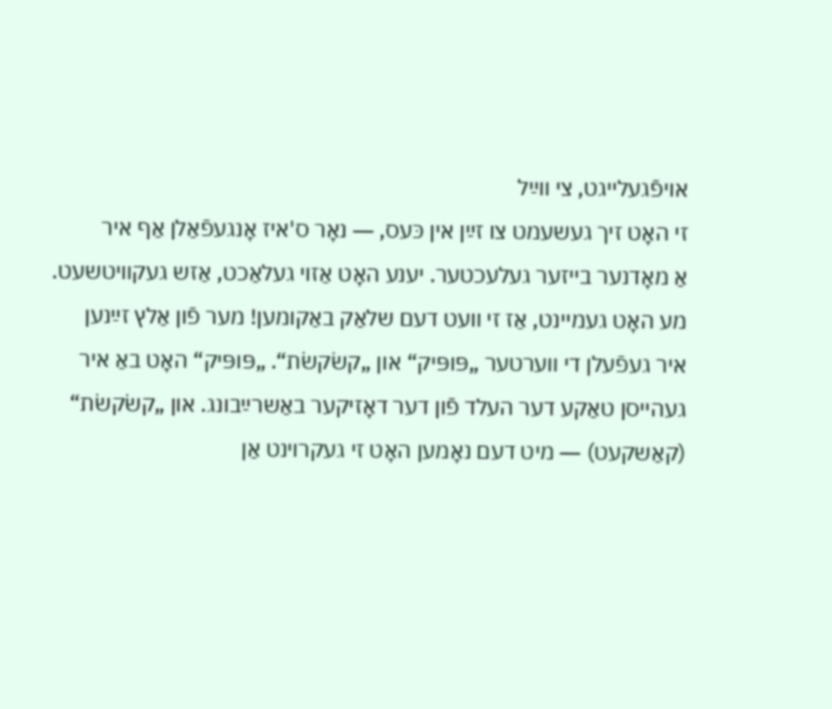אױפֿגעלײגט, צי װײַל
זי האָט זיך געשעמט צו זײַן אין כּעס, ― נאָר ס'איז אָנגעפֿאַלן אַף איר
אַ מאָדנער בײזער געלעכטער. יענע האָט אַזױ געלאַכט, אַזש געקװיטשעט.
מע האָט געמײנט, אַז זי װעט דעם שלאַק באַקומען! מער פֿון אַלץ זײַנען
איר געפֿעלן די װערטער „פּופּיק“ און „קשׂקשׂת“. „פּופּיק“ האָט באַ איר
געהײסן טאַקע דער העלד פֿון דער דאָזיקער באַשרײַבונג. און „קשׂקשׂת“
(קאַשקעט) ― מיט דעם נאָמען האָט זי געקרױנט אַן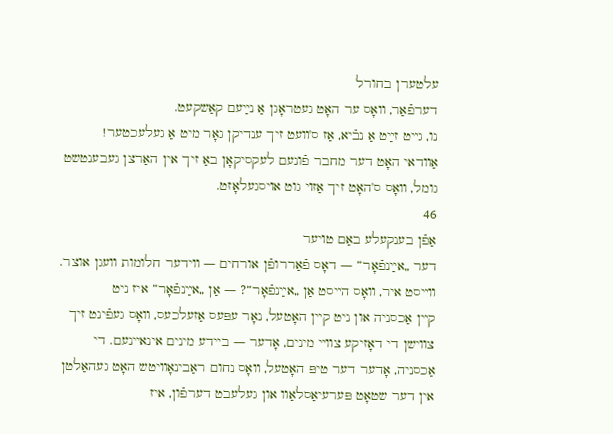עלטערן בחורל
דערפֿאַר, װאָס ער האָט געטראָגן אַ נײַעם קאַשקעט.
נו, גײט זײַט אַ נבֿיא, אַז ס'װעט זיך ענדיקן גאָר מיט אַ געלעכטער!
אַװדאי האָט דער מחבר פֿונעם לעקסיקאָן באַ זיך אין האַרצן געבענטשט
גומל, װאָס ס'האָט זיך אַזױ גוט אױסגעלאָזט.
46
אַפֿן בענקעלע באַם טױער
דער „אײַנפֿאָר“ ― דאָס פֿאַררופֿן אורחים ― װידער חלומות װעגן אוצר.
װײסט איר, װאָס הײסט אַן „אײַנפֿאָר“? ― אַן „אײַנפֿאָר“ איז ניט
קײן אַכסניה און ניט קײן האָטעל, נאָר עפּעס אַזעלכעס, װאָס געפֿינט זיך
צװישן די דאָזיקע צװײ מינים, אָדער ― בײדע מינים אינאײנעם. די
אַכסניה, אָדער דער טיפּ האָטעל, װאָס נחום ראַבינאָװיטש האָט געהאַלטן
אין דער שטאָט פּערעיאַסלאַװ און געלעבט דערפֿון, איז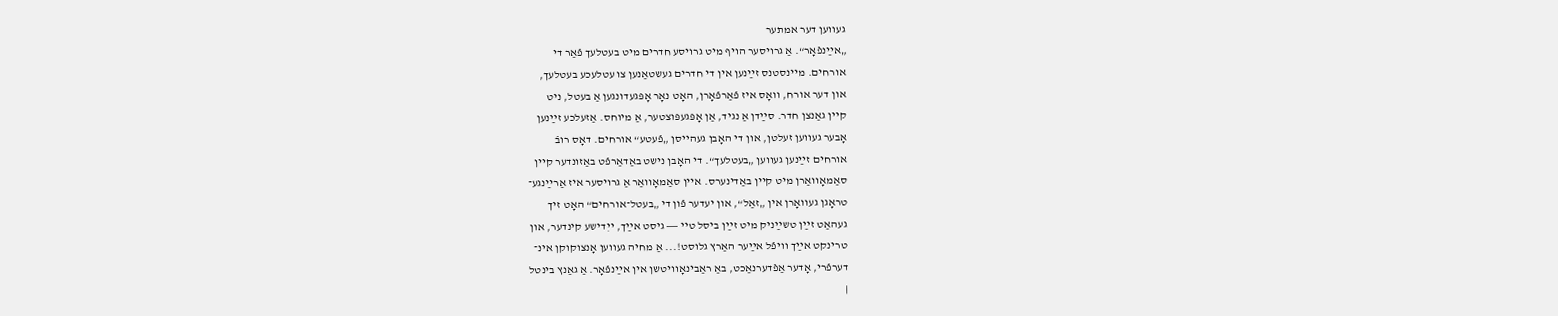געװען דער אמתער
„אײַנפֿאָר“. אַ גרױסער הױף מיט גרױסע חדרים מיט בעטלעך פֿאַר די
אורחים. מײנסטנס זײַנען אין די חדרים געשטאַנען צו עטלעכע בעטלעך,
און דער אורח, װאָס איז פֿאַרפֿאָרן, האָט נאָר אָפּגעדונגען אַ בעטל, ניט
קײן גאַנצן חדר. סײַדן אַ נגיד, אַן אָפּגעפּוצטער, אַ מיוחס. אַזעלכע זײַנען
אָבער געװען זעלטן, און די האָבן געהײסן „פֿעטע“ אורחים. דאָס רובֿ
אורחים זײַנען געװען „בעטלעך“. די האָבן נישט באַדאַרפֿט באַזונדער קײן
סאַמאָװאַרן מיט קײן באַדינערס. אײן סאַמאָװאַר אַ גרױסער איז אַרײַנגע־
טראָגן געװאָרן אין „זאַל“, און יעדער פֿון די „בעטל־אורחים“ האָט זיך
געהאַט זײַן טשײַניק מיט זײַן ביסל טײ ― גיסט אײַך, ייִדישע קינדער, און
טרינקט אײַך װיפֿל אײַער האַרץ גלוסט!... אַ מחיה געװען אָנצוקוקן אינ־
דערפֿרי, אָדער אַפֿדערנאַכט, באַ ראַבינאָװיטשן אין אײַנפֿאָר. אַ גאַנץ בינטל
|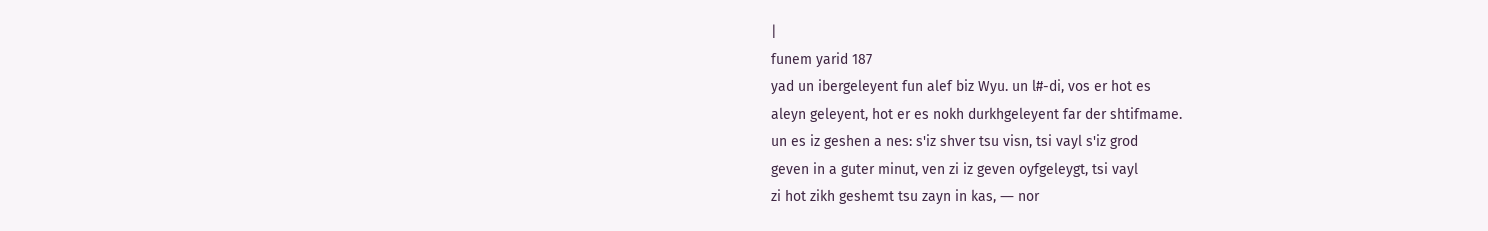|
funem yarid 187
yad un ibergeleyent fun alef biz Wyu. un l#-di, vos er hot es
aleyn geleyent, hot er es nokh durkhgeleyent far der shtifmame.
un es iz geshen a nes: s'iz shver tsu visn, tsi vayl s'iz grod
geven in a guter minut, ven zi iz geven oyfgeleygt, tsi vayl
zi hot zikh geshemt tsu zayn in kas, ― nor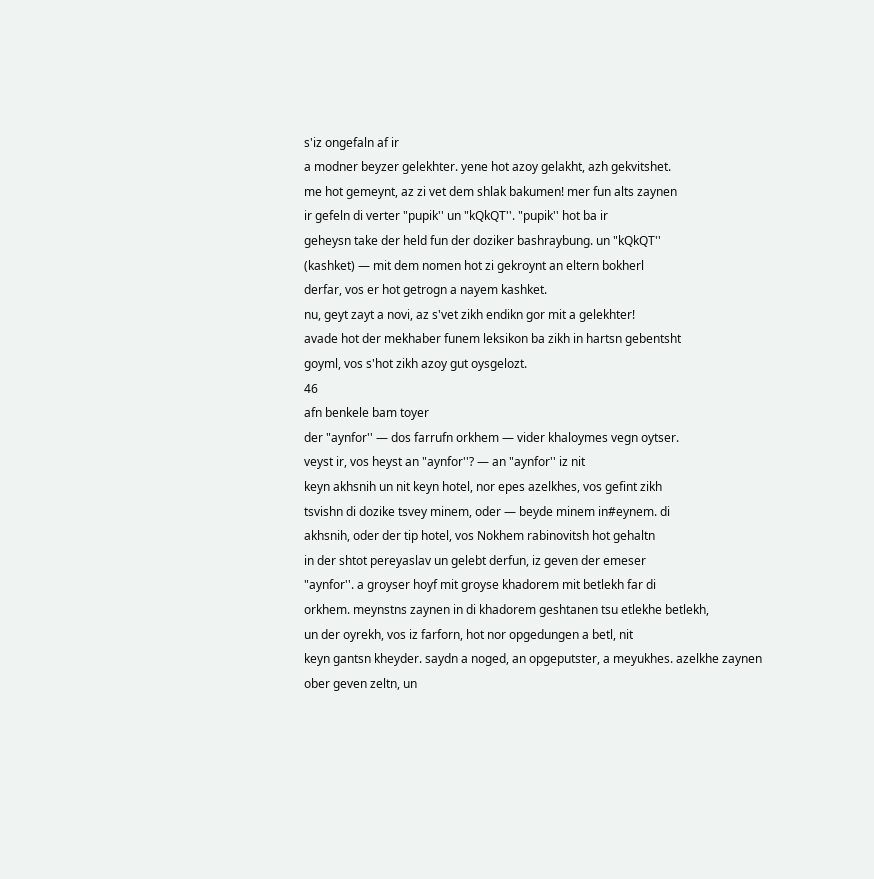s'iz ongefaln af ir
a modner beyzer gelekhter. yene hot azoy gelakht, azh gekvitshet.
me hot gemeynt, az zi vet dem shlak bakumen! mer fun alts zaynen
ir gefeln di verter "pupik'' un "kQkQT''. "pupik'' hot ba ir
geheysn take der held fun der doziker bashraybung. un "kQkQT''
(kashket) ― mit dem nomen hot zi gekroynt an eltern bokherl
derfar, vos er hot getrogn a nayem kashket.
nu, geyt zayt a novi, az s'vet zikh endikn gor mit a gelekhter!
avade hot der mekhaber funem leksikon ba zikh in hartsn gebentsht
goyml, vos s'hot zikh azoy gut oysgelozt.
46
afn benkele bam toyer
der "aynfor'' ― dos farrufn orkhem ― vider khaloymes vegn oytser.
veyst ir, vos heyst an "aynfor''? ― an "aynfor'' iz nit
keyn akhsnih un nit keyn hotel, nor epes azelkhes, vos gefint zikh
tsvishn di dozike tsvey minem, oder ― beyde minem in#eynem. di
akhsnih, oder der tip hotel, vos Nokhem rabinovitsh hot gehaltn
in der shtot pereyaslav un gelebt derfun, iz geven der emeser
"aynfor''. a groyser hoyf mit groyse khadorem mit betlekh far di
orkhem. meynstns zaynen in di khadorem geshtanen tsu etlekhe betlekh,
un der oyrekh, vos iz farforn, hot nor opgedungen a betl, nit
keyn gantsn kheyder. saydn a noged, an opgeputster, a meyukhes. azelkhe zaynen
ober geven zeltn, un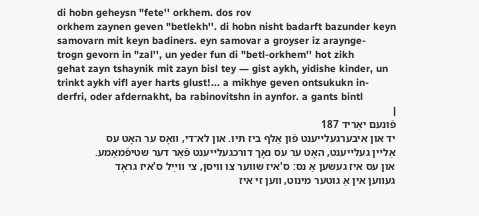di hobn geheysn "fete'' orkhem. dos rov
orkhem zaynen geven "betlekh''. di hobn nisht badarft bazunder keyn
samovarn mit keyn badiners. eyn samovar a groyser iz araynge-
trogn gevorn in "zal'', un yeder fun di "betl-orkhem'' hot zikh
gehat zayn tshaynik mit zayn bisl tey ― gist aykh, yidishe kinder, un
trinkt aykh vifl ayer harts glust!... a mikhye geven ontsukukn in-
derfri, oder afdernakht, ba rabinovitshn in aynfor. a gants bintl
|
פֿונעם יאַריד 187
יד און איבערגעלײענט פֿון אַלף ביז תּיו. און לא־די, װאָס ער האָט עס
אַלײן געלײענט, האָט ער עס נאָך דורכגעלײענט פֿאַר דער שטיפֿמאַמע.
און עס איז געשען אַ נס: ס'איז שװער צו װיסן, צי װײַל ס'איז גראָד
געװען אין אַ גוטער מינוט, װען זי איז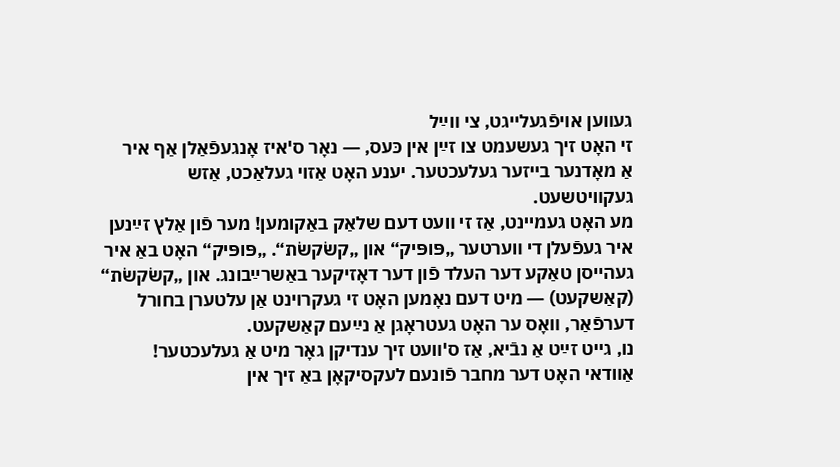געװען אױפֿגעלײגט, צי װײַל
זי האָט זיך געשעמט צו זײַן אין כּעס, ― נאָר ס'איז אָנגעפֿאַלן אַף איר
אַ מאָדנער בײזער געלעכטער. יענע האָט אַזױ געלאַכט, אַזש געקװיטשעט.
מע האָט געמײנט, אַז זי װעט דעם שלאַק באַקומען! מער פֿון אַלץ זײַנען
איר געפֿעלן די װערטער „פּופּיק“ און „קשׂקשׂת“. „פּופּיק“ האָט באַ איר
געהײסן טאַקע דער העלד פֿון דער דאָזיקער באַשרײַבונג. און „קשׂקשׂת“
(קאַשקעט) ― מיט דעם נאָמען האָט זי געקרױנט אַן עלטערן בחורל
דערפֿאַר, װאָס ער האָט געטראָגן אַ נײַעם קאַשקעט.
נו, גײט זײַט אַ נבֿיא, אַז ס'װעט זיך ענדיקן גאָר מיט אַ געלעכטער!
אַװדאי האָט דער מחבר פֿונעם לעקסיקאָן באַ זיך אין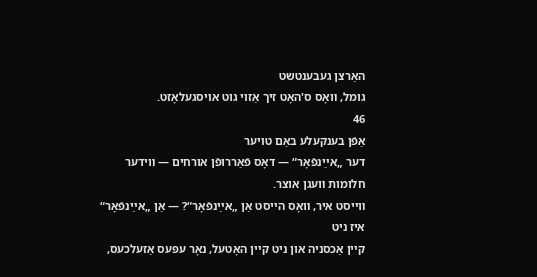האַרצן געבענטשט
גומל, װאָס ס'האָט זיך אַזױ גוט אױסגעלאָזט.
46
אַפֿן בענקעלע באַם טױער
דער „אײַנפֿאָר“ ― דאָס פֿאַררופֿן אורחים ― װידער חלומות װעגן אוצר.
װײסט איר, װאָס הײסט אַן „אײַנפֿאָר“? ― אַן „אײַנפֿאָר“ איז ניט
קײן אַכסניה און ניט קײן האָטעל, נאָר עפּעס אַזעלכעס,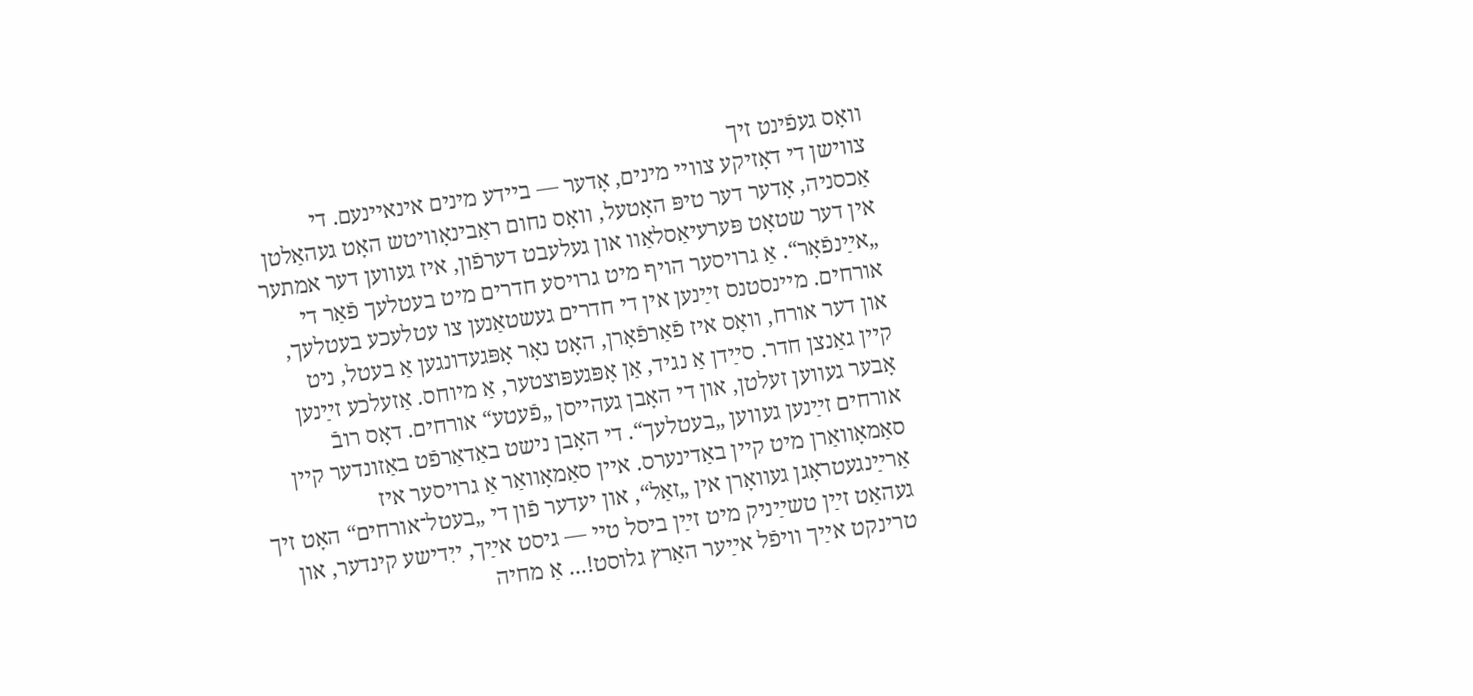װאָס געפֿינט זיך
צװישן די דאָזיקע צװײ מינים, אָדער ― בײדע מינים אינאײנעם. די
אַכסניה, אָדער דער טיפּ האָטעל, װאָס נחום ראַבינאָװיטש האָט געהאַלטן
אין דער שטאָט פּערעיאַסלאַװ און געלעבט דערפֿון, איז געװען דער אמתער
„אײַנפֿאָר“. אַ גרױסער הױף מיט גרױסע חדרים מיט בעטלעך פֿאַר די
אורחים. מײנסטנס זײַנען אין די חדרים געשטאַנען צו עטלעכע בעטלעך,
און דער אורח, װאָס איז פֿאַרפֿאָרן, האָט נאָר אָפּגעדונגען אַ בעטל, ניט
קײן גאַנצן חדר. סײַדן אַ נגיד, אַן אָפּגעפּוצטער, אַ מיוחס. אַזעלכע זײַנען
אָבער געװען זעלטן, און די האָבן געהײסן „פֿעטע“ אורחים. דאָס רובֿ
אורחים זײַנען געװען „בעטלעך“. די האָבן נישט באַדאַרפֿט באַזונדער קײן
סאַמאָװאַרן מיט קײן באַדינערס. אײן סאַמאָװאַר אַ גרױסער איז
אַרײַנגעטראָגן געװאָרן אין „זאַל“, און יעדער פֿון די „בעטל־אורחים“ האָט זיך
געהאַט זײַן טשײַניק מיט זײַן ביסל טײ ― גיסט אײַך, ייִדישע קינדער, און
טרינקט אײַך װיפֿל אײַער האַרץ גלוסט!... אַ מחיה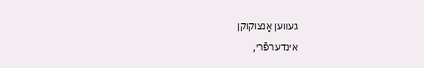געװען אָנצוקוקן
אינדערפֿרי,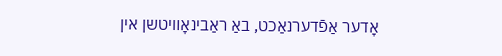אָדער אַפֿדערנאַכט, באַ ראַבינאָװיטשן אין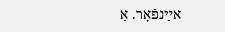אײַנפֿאָר. אַ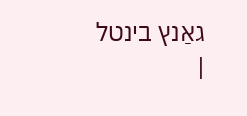גאַנץ בינטל
|